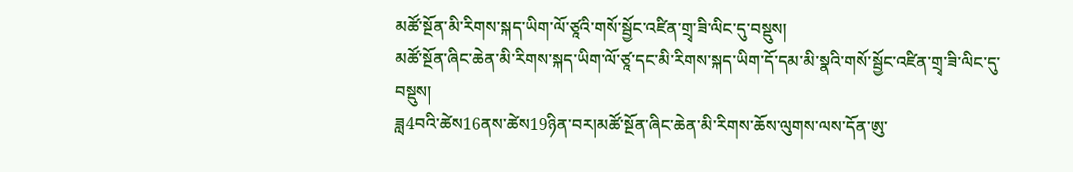མཚོ་སྔོན་མི་རིགས་སྐད་ཡིག་ལོ་ཙཱའི་གསོ་སྦྱོང་འཛིན་གྲྭ་ཟི་ལིང་དུ་བསྡུས།
མཚོ་སྔོན་ཞིང་ཆེན་མི་རིགས་སྐད་ཡིག་ལོ་ཙཱ་དང་མི་རིགས་སྐད་ཡིག་དོ་དམ་མི་སྣའི་གསོ་སྦྱོང་འཛིན་གྲྭ་ཟི་ལིང་དུ་བསྡུས།
ཟླ4བའི་ཚེས16ནས་ཚེས19ཉིན་བར།མཚོ་སྔོན་ཞིང་ཆེན་མི་རིགས་ཆོས་ལུགས་ལས་དོན་ཨུ་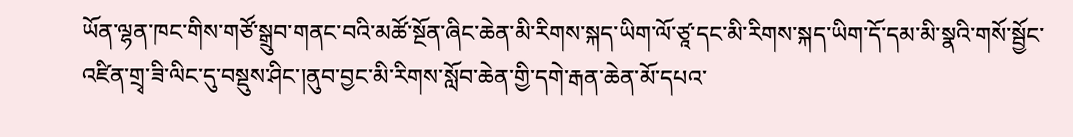ཡོན་ལྷན་ཁང་གིས་གཙོ་སྒྲུབ་གནང་བའི་མཚོ་སྔོན་ཞིང་ཆེན་མི་རིགས་སྐད་ཡིག་ལོ་ཙཱ་དང་མི་རིགས་སྐད་ཡིག་དོ་དམ་མི་སྣའི་གསོ་སྦྱོང་འཛིན་གྲྭ་ཟི་ལིང་དུ་བསྡུས་ཤིང་།ནུབ་བྱང་མི་རིགས་སློབ་ཆེན་གྱི་དགེ་རྒན་ཆེན་མོ་དཔའ་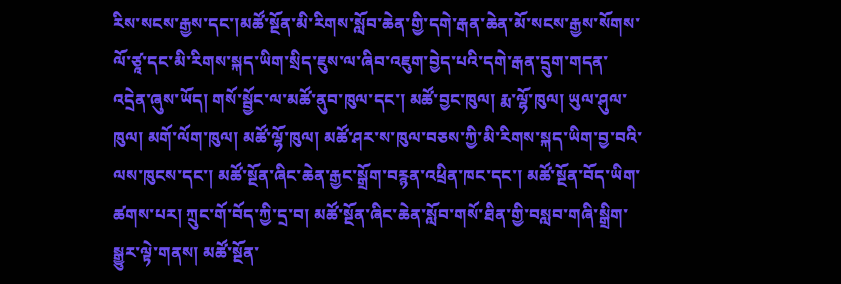རིས་སངས་རྒྱས་དང་།མཚོ་སྔོན་མི་རིགས་སློབ་ཆེན་གྱི་དགེ་རྒན་ཆེན་མོ་སངས་རྒྱས་སོགས་ལོ་ཙཱ་དང་མི་རིགས་སྐད་ཡིག་སྲིད་ཇུས་ལ་ཞིབ་འཇུག་བྱེད་པའི་དགེ་རྒན་དྲུག་གདན་འདྲེན་ཞུས་ཡོད། གསོ་སྦྱོང་ལ་མཚོ་ནུབ་ཁུལ་དང་། མཚོ་བྱང་ཁུལ། རྨ་ལྷོ་ཁུལ། ཡུལ་ཤུལ་ཁུལ། མགོ་ལོག་ཁུལ། མཚོ་ལྷོ་ཁུལ། མཚོ་ཤར་ས་ཁུལ་བཅས་ཀྱི་མི་རིགས་སྐད་ཡིག་བྱ་བའི་ལས་ཁུངས་དང་། མཚོ་སྔོན་ཞིང་ཆེན་རྒྱང་སྒྲོག་བརྙན་འཕྲིན་ཁང་དང་། མཚོ་སྔོན་བོད་ཡིག་ཚགས་པར། ཀྲུང་གོ་བོད་ཀྱི་དྲ་བ། མཚོ་སྔོན་ཞིང་ཆེན་སློབ་གསོ་ཐིན་གྱི་བསླབ་གཞི་སྒྲིག་སྒྱུར་ལྟེ་གནས། མཚོ་སྔོན་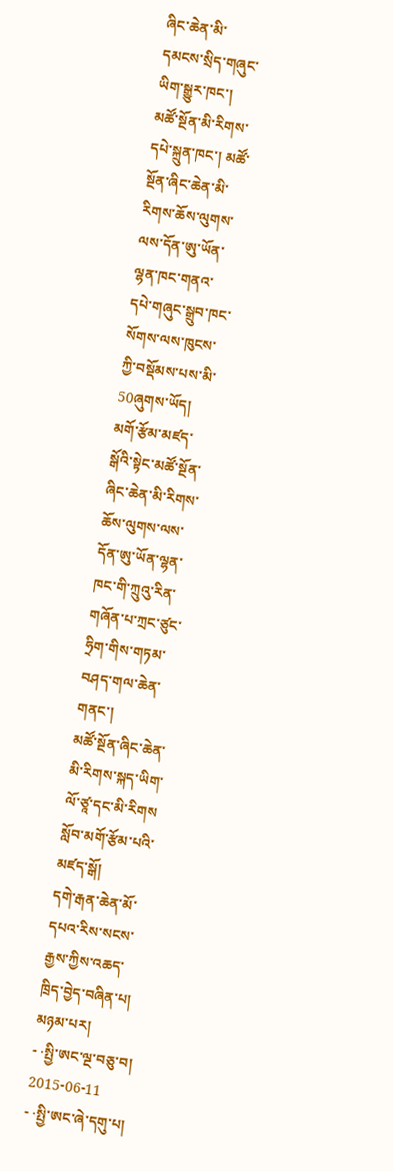ཞིང་ཆེན་མི་དམངས་སྲིད་གཞུང་ཡིག་སྒྱུར་ཁང་། མཚོ་སྔོན་མི་རིགས་དཔེ་སྐྲུན་ཁང་། མཚོ་སྔོན་ཞིང་ཆེན་མི་རིགས་ཆོས་ལུགས་ལས་དོན་ཨུ་ཡོན་ལྷན་ཁང་གནའ་དཔེ་གཞུང་སྒྲུབ་ཁང་སོགས་ལས་ཁུངས་ཀྱི་བསྡོམས་པས་མི་50ཞུགས་ཡོད། མགོ་རྩོམ་མཛད་སྒོའི་སྟེང་མཚོ་སྔོན་ཞིང་ཆེན་མི་རིགས་ཆོས་ལུགས་ལས་དོན་ཨུ་ཡོན་ལྷན་ཁང་གི་ཀྲུའུ་རིན་གཞོན་པ་ཀྲང་ཙུང་ཧྲིག་གིས་གཏམ་བཤད་གལ་ཆེན་གནང་།
མཚོ་སྔོན་ཞིང་ཆེན་མི་རིགས་སྐད་ཡིག་ལོ་ཙཱ་དང་མི་རིགས
སློབ་མགོ་རྩོམ་པའི་མཛད་སྒོ།
དགེ་རྒན་ཆེན་མོ་དཔའ་རིས་སངས་རྒྱས་ཀྱིས་འཆད་ཁྲིད་བྱེད་བཞིན་པ།
མཉམ་པར།
- ·སྤྱི་ཨང་ལྔ་བཅུ་བ། 2015-06-11
- ·སྤྱི་ཨང་ཞེ་དགུ་པ།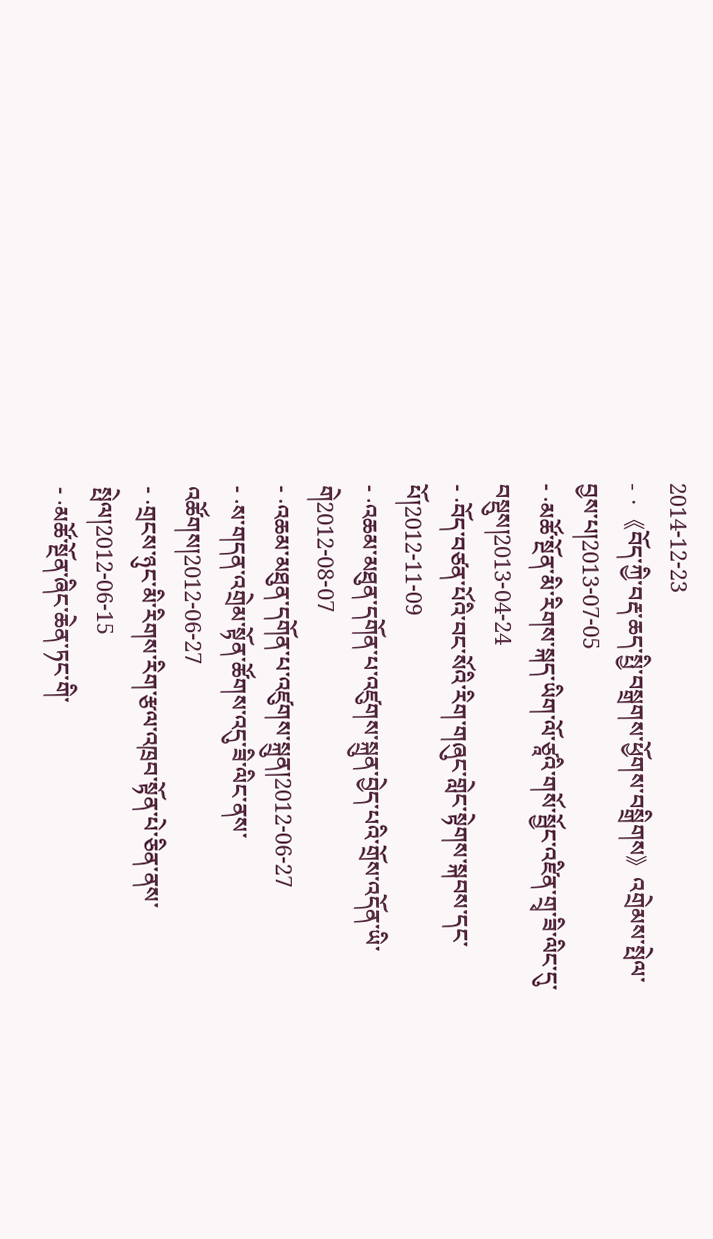2014-12-23
- ·《བོད་ཀྱི་བརྡ་ཆད་སྤྱི་བསྒྲགས་ཕྱོགས་བསྒྲིགས》འགྲེམས་སྤེལ་བྱས་པ།2013-07-05
- ·མཚོ་སྔོན་མི་རིགས་སྐད་ཡིག་ལོ་ཙཱའི་གསོ་སྦྱོང་འཛིན་གྲྭ་ཟི་ལིང་དུ་བསྡུས།2013-04-24
- ·བོད་བཙན་པོའི་བང་སོའི་རིག་གཞུང་གླེང་སྟེགས་སྐབས་དང་པོ།2012-11-09
- ·འཆམ་མཐུན་དགོན་པ་འཛུགས་སྐྲུན་བྱེད་པའི་གྲོས་འདོན་ཡི་གེ2012-08-07
- ·འཆམ་མཐུན་དགོན་པ་འཛུགས་སྐྲུན།2012-06-27
- ·ས་གདན་འགྲེམ་སྟོན་ཚོགས་འདུ་ཟི་ལིང་ནས་འཚོགས།2012-06-27
- ·གྲངས་ཉུང་མི་རིགས་རིག་རྩལ་འཁྲབ་སྟོན་པེ་ཅིན་ནས་སྤེལ།2012-06-15
- ·མཚོ་སྔོན་ཞིང་ཆེན་ཏང་གི་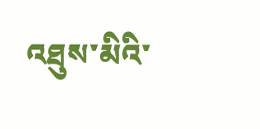འཐུས་མིའི་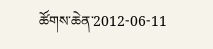ཚོགས་ཆེན་2012-06-11